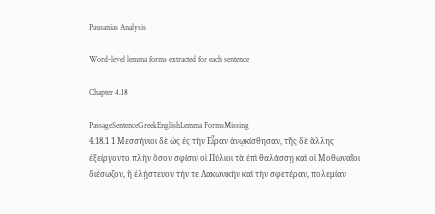Pausanias Analysis

Word-level lemma forms extracted for each sentence

Chapter 4.18

PassageSentenceGreekEnglishLemma FormsMissing
4.18.1 1 Μεσσήνιοι δὲ ὡς ἐς τὴν Εἶραν ἀνῳκίσθησαν, τῆς δὲ ἄλλης ἐξείργοντο πλὴν ὅσον σφίσιν οἱ Πύλιοι τὰ ἐπὶ θαλάσσῃ καὶ οἱ Μοθωναῖοι διέσωζον, ἢ ἐλῄστευον τήν τε Λακωνικὴν καὶ τὴν σφετέραν, πολεμίαν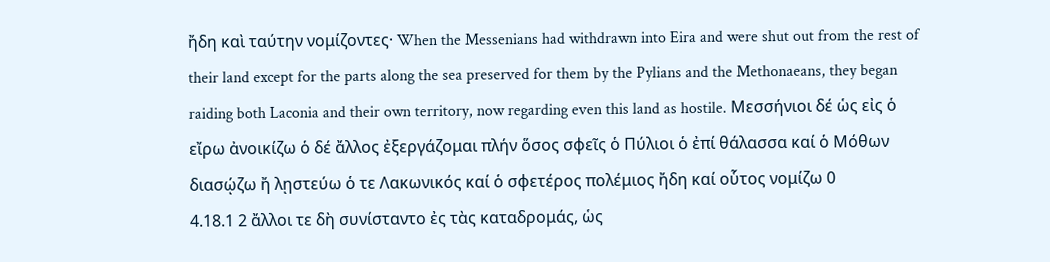ἤδη καὶ ταύτην νομίζοντες· When the Messenians had withdrawn into Eira and were shut out from the rest of their land except for the parts along the sea preserved for them by the Pylians and the Methonaeans, they began raiding both Laconia and their own territory, now regarding even this land as hostile. Μεσσήνιοι δέ ὡς εἰς ὁ εἴρω ἀνοικίζω ὁ δέ ἄλλος ἐξεργάζομαι πλήν ὅσος σφεῖς ὁ Πύλιοι ὁ ἐπί θάλασσα καί ὁ Μόθων διασῴζω ἤ λῃστεύω ὁ τε Λακωνικός καί ὁ σφετέρος πολέμιος ἤδη καί οὗτος νομίζω 0
4.18.1 2 ἄλλοι τε δὴ συνίσταντο ἐς τὰς καταδρομάς, ὡς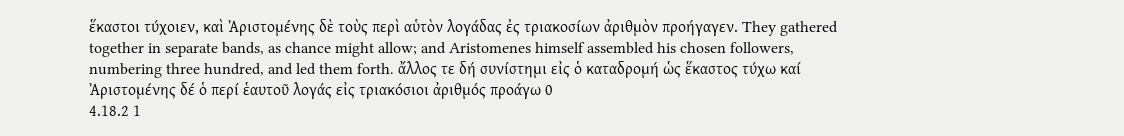ἕκαστοι τύχοιεν, καὶ Ἀριστομένης δὲ τοὺς περὶ αὑτὸν λογάδας ἐς τριακοσίων ἀριθμὸν προήγαγεν. They gathered together in separate bands, as chance might allow; and Aristomenes himself assembled his chosen followers, numbering three hundred, and led them forth. ἄλλος τε δή συνίστημι εἰς ὁ καταδρομή ὡς ἕκαστος τύχω καί Ἀριστομένης δέ ὁ περί ἑαυτοῦ λογάς εἰς τριακόσιοι ἀριθμός προάγω 0
4.18.2 1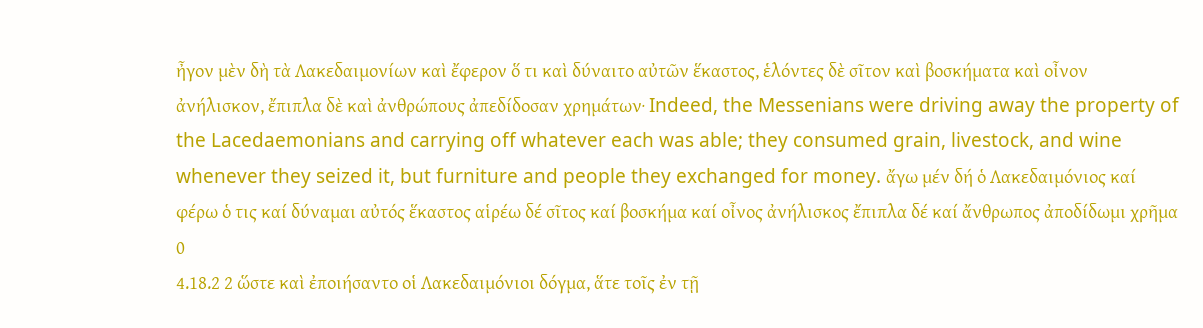ἦγον μὲν δὴ τὰ Λακεδαιμονίων καὶ ἔφερον ὅ τι καὶ δύναιτο αὐτῶν ἕκαστος, ἑλόντες δὲ σῖτον καὶ βοσκήματα καὶ οἶνον ἀνήλισκον, ἔπιπλα δὲ καὶ ἀνθρώπους ἀπεδίδοσαν χρημάτων· Indeed, the Messenians were driving away the property of the Lacedaemonians and carrying off whatever each was able; they consumed grain, livestock, and wine whenever they seized it, but furniture and people they exchanged for money. ἄγω μέν δή ὁ Λακεδαιμόνιος καί φέρω ὁ τις καί δύναμαι αὐτός ἕκαστος αἱρέω δέ σῖτος καί βοσκήμα καί οἶνος ἀνήλισκος ἔπιπλα δέ καί ἄνθρωπος ἀποδίδωμι χρῆμα 0
4.18.2 2 ὥστε καὶ ἐποιήσαντο οἱ Λακεδαιμόνιοι δόγμα, ἅτε τοῖς ἐν τῇ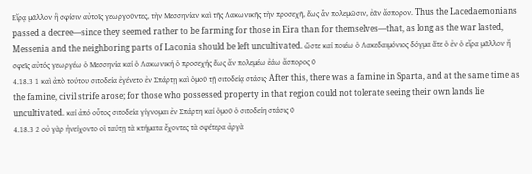Εἴρᾳ μᾶλλον ἢ σφίσιν αὐτοῖς γεωργοῦντες, τὴν Μεσσηνίαν καὶ τῆς Λακωνικῆς τὴν προσεχῆ, ἕως ἂν πολεμῶσιν, ἐᾶν ἄσπορον. Thus the Lacedaemonians passed a decree—since they seemed rather to be farming for those in Eira than for themselves—that, as long as the war lasted, Messenia and the neighboring parts of Laconia should be left uncultivated. ὥστε καί ποιέω ὁ Λακεδαιμόνιος δόγμα ἅτε ὁ ἐν ὁ εἴρα μᾶλλον ἤ σφεῖς αὐτός γεωργέω ὁ Μεσσηνία καί ὁ Λακωνική ὁ προσεχής ἕως ἄν πολεμέω ἐάω ἄσπορος 0
4.18.3 1 καὶ ἀπὸ τούτου σιτοδεία ἐγένετο ἐν Σπάρτῃ καὶ ὁμοῦ τῇ σιτοδείᾳ στάσις· After this, there was a famine in Sparta, and at the same time as the famine, civil strife arose; for those who possessed property in that region could not tolerate seeing their own lands lie uncultivated. καί ἀπό οὗτος σιτοδεία γίγνομαι ἐν Σπάρτη καί ὁμοῦ ὁ σιτοδείη στάσις 0
4.18.3 2 οὐ γὰρ ἠνείχοντο οἱ ταύτῃ τὰ κτήματα ἔχοντες τὰ σφέτερα ἀργὰ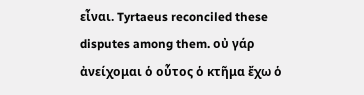εἶναι. Tyrtaeus reconciled these disputes among them. οὐ γάρ ἀνείχομαι ὁ οὗτος ὁ κτῆμα ἔχω ὁ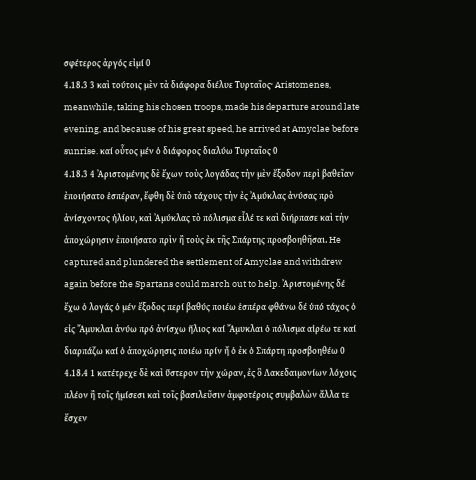σφέτερος ἀργός εἰμί 0
4.18.3 3 καὶ τούτοις μὲν τὰ διάφορα διέλυε Τυρταῖος· Aristomenes, meanwhile, taking his chosen troops, made his departure around late evening, and because of his great speed, he arrived at Amyclae before sunrise. καί οὗτος μέν ὁ διάφορος διαλύω Τυρταῖος 0
4.18.3 4 Ἀριστομένης δὲ ἔχων τοὺς λογάδας τὴν μὲν ἔξοδον περὶ βαθεῖαν ἐποιήσατο ἑσπέραν, ἔφθη δὲ ὑπὸ τάχους τὴν ἐς Ἀμύκλας ἀνύσας πρὸ ἀνίσχοντος ἡλίου, καὶ Ἀμύκλας τὸ πόλισμα εἷλέ τε καὶ διήρπασε καὶ τὴν ἀποχώρησιν ἐποιήσατο πρὶν ἢ τοὺς ἐκ τῆς Σπάρτης προσβοηθῆσαι. He captured and plundered the settlement of Amyclae and withdrew again before the Spartans could march out to help. Ἀριστομένης δέ ἔχω ὁ λογάς ὁ μέν ἔξοδος περί βαθύς ποιέω ἑσπέρα φθάνω δέ ὑπό τάχος ὁ εἰς Ἄμυκλαι ἀνύω πρό ἀνίσχω ἥλιος καί Ἄμυκλαι ὁ πόλισμα αἱρέω τε καί διαρπάζω καί ὁ ἀποχώρησις ποιέω πρίν ἤ ὁ ἐκ ὁ Σπάρτη προσβοηθέω 0
4.18.4 1 κατέτρεχε δὲ καὶ ὕστερον τὴν χώραν, ἐς ὃ Λακεδαιμονίων λόχοις πλέον ἢ τοῖς ἡμίσεσι καὶ τοῖς βασιλεῦσιν ἀμφοτέροις συμβαλὼν ἄλλα τε ἔσχεν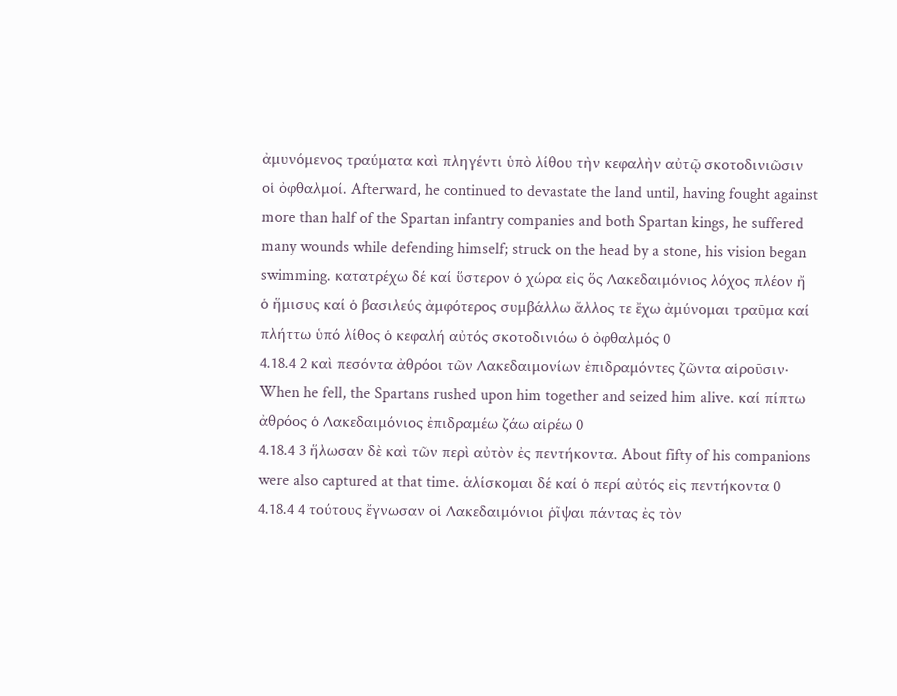ἀμυνόμενος τραύματα καὶ πληγέντι ὑπὸ λίθου τὴν κεφαλὴν αὐτῷ σκοτοδινιῶσιν οἱ ὀφθαλμοί. Afterward, he continued to devastate the land until, having fought against more than half of the Spartan infantry companies and both Spartan kings, he suffered many wounds while defending himself; struck on the head by a stone, his vision began swimming. κατατρέχω δέ καί ὕστερον ὁ χώρα εἰς ὅς Λακεδαιμόνιος λόχος πλέον ἤ ὁ ἥμισυς καί ὁ βασιλεύς ἀμφότερος συμβάλλω ἄλλος τε ἔχω ἀμύνομαι τραῦμα καί πλήττω ὑπό λίθος ὁ κεφαλή αὐτός σκοτοδινιόω ὁ ὀφθαλμός 0
4.18.4 2 καὶ πεσόντα ἀθρόοι τῶν Λακεδαιμονίων ἐπιδραμόντες ζῶντα αἱροῦσιν· When he fell, the Spartans rushed upon him together and seized him alive. καί πίπτω ἀθρόος ὁ Λακεδαιμόνιος ἐπιδραμέω ζάω αἱρέω 0
4.18.4 3 ἥλωσαν δὲ καὶ τῶν περὶ αὐτὸν ἐς πεντήκοντα. About fifty of his companions were also captured at that time. ἁλίσκομαι δέ καί ὁ περί αὐτός εἰς πεντήκοντα 0
4.18.4 4 τούτους ἔγνωσαν οἱ Λακεδαιμόνιοι ῥῖψαι πάντας ἐς τὸν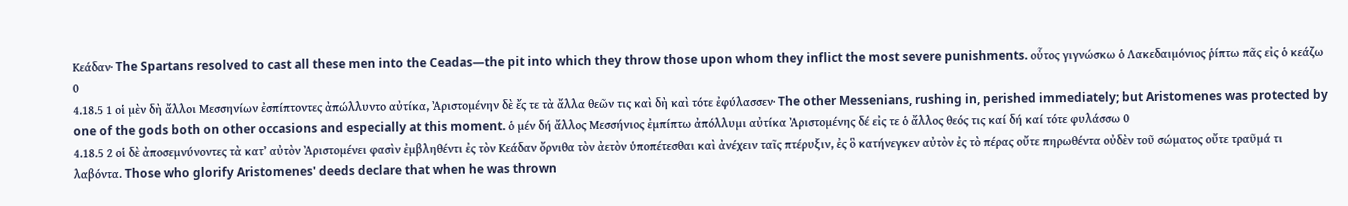Κεάδαν· The Spartans resolved to cast all these men into the Ceadas—the pit into which they throw those upon whom they inflict the most severe punishments. οὗτος γιγνώσκω ὁ Λακεδαιμόνιος ῥίπτω πᾶς εἰς ὁ κεάζω 0
4.18.5 1 οἱ μὲν δὴ ἄλλοι Μεσσηνίων ἐσπίπτοντες ἀπώλλυντο αὐτίκα, Ἀριστομένην δὲ ἔς τε τὰ ἄλλα θεῶν τις καὶ δὴ καὶ τότε ἐφύλασσεν· The other Messenians, rushing in, perished immediately; but Aristomenes was protected by one of the gods both on other occasions and especially at this moment. ὁ μέν δή ἄλλος Μεσσήνιος ἐμπίπτω ἀπόλλυμι αὐτίκα Ἀριστομένης δέ εἰς τε ὁ ἄλλος θεός τις καί δή καί τότε φυλάσσω 0
4.18.5 2 οἱ δὲ ἀποσεμνύνοντες τὰ κατʼ αὐτὸν Ἀριστομένει φασὶν ἐμβληθέντι ἐς τὸν Κεάδαν ὄρνιθα τὸν ἀετὸν ὑποπέτεσθαι καὶ ἀνέχειν ταῖς πτέρυξιν, ἐς ὃ κατήνεγκεν αὐτὸν ἐς τὸ πέρας οὔτε πηρωθέντα οὐδὲν τοῦ σώματος οὔτε τραῦμά τι λαβόντα. Those who glorify Aristomenes' deeds declare that when he was thrown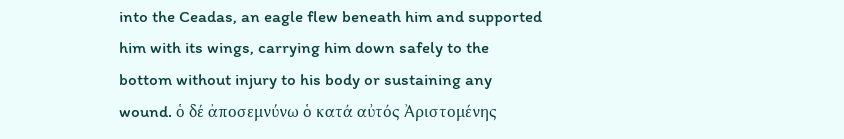into the Ceadas, an eagle flew beneath him and supported him with its wings, carrying him down safely to the bottom without injury to his body or sustaining any wound. ὁ δέ ἀποσεμνύνω ὁ κατά αὐτός Ἀριστομένης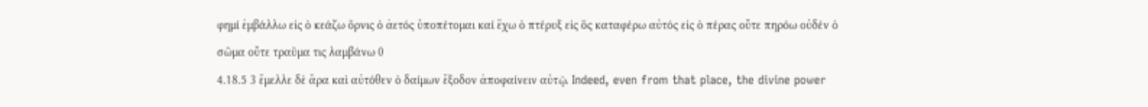φημί ἐμβάλλω εἰς ὁ κεάζω ὄρνις ὁ ἀετός ὑποπέτομαι καί ἔχω ὁ πτέρυξ εἰς ὅς καταφέρω αὐτός εἰς ὁ πέρας οὔτε πηρόω οὐδέν ὁ σῶμα οὔτε τραῦμα τις λαμβάνω 0
4.18.5 3 ἔμελλε δὲ ἄρα καὶ αὐτόθεν ὁ δαίμων ἔξοδον ἀποφαίνειν αὐτῷ. Indeed, even from that place, the divine power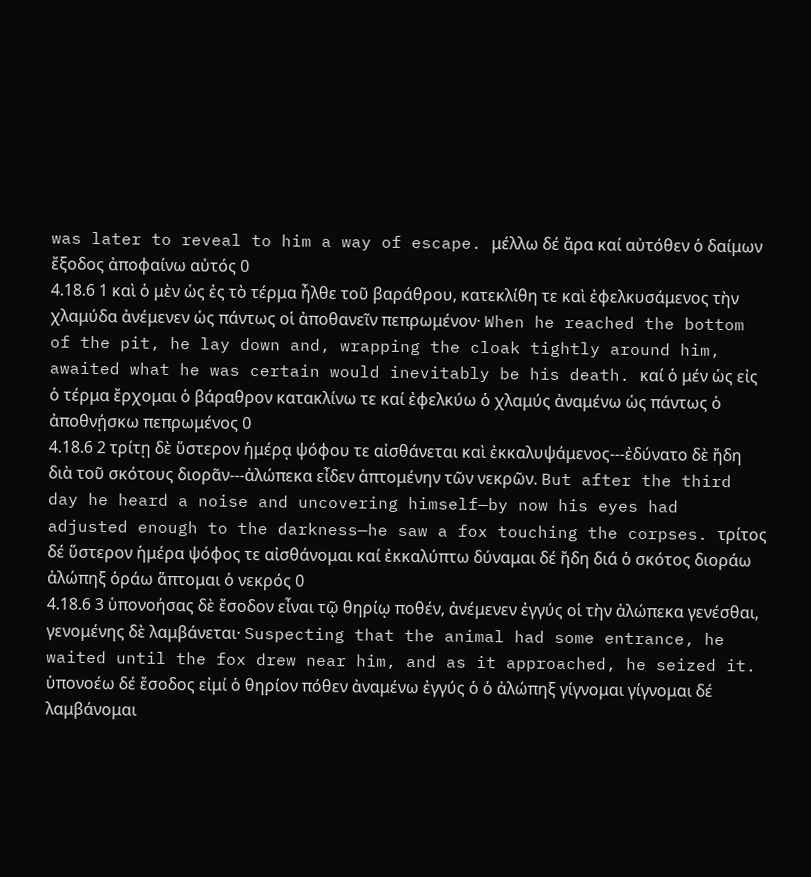was later to reveal to him a way of escape. μέλλω δέ ἄρα καί αὐτόθεν ὁ δαίμων ἔξοδος ἀποφαίνω αὐτός 0
4.18.6 1 καὶ ὁ μὲν ὡς ἐς τὸ τέρμα ἦλθε τοῦ βαράθρου, κατεκλίθη τε καὶ ἐφελκυσάμενος τὴν χλαμύδα ἀνέμενεν ὡς πάντως οἱ ἀποθανεῖν πεπρωμένον· When he reached the bottom of the pit, he lay down and, wrapping the cloak tightly around him, awaited what he was certain would inevitably be his death. καί ὁ μέν ὡς εἰς ὁ τέρμα ἔρχομαι ὁ βάραθρον κατακλίνω τε καί ἐφελκύω ὁ χλαμύς ἀναμένω ὡς πάντως ὁ ἀποθνῄσκω πεπρωμένος 0
4.18.6 2 τρίτῃ δὲ ὕστερον ἡμέρᾳ ψόφου τε αἰσθάνεται καὶ ἐκκαλυψάμενος---ἐδύνατο δὲ ἤδη διὰ τοῦ σκότους διορᾶν---ἀλώπεκα εἶδεν ἁπτομένην τῶν νεκρῶν. But after the third day he heard a noise and uncovering himself—by now his eyes had adjusted enough to the darkness—he saw a fox touching the corpses. τρίτος δέ ὕστερον ἡμέρα ψόφος τε αἰσθάνομαι καί ἐκκαλύπτω δύναμαι δέ ἤδη διά ὁ σκότος διοράω ἀλώπηξ ὁράω ἅπτομαι ὁ νεκρός 0
4.18.6 3 ὑπονοήσας δὲ ἔσοδον εἶναι τῷ θηρίῳ ποθέν, ἀνέμενεν ἐγγύς οἱ τὴν ἀλώπεκα γενέσθαι, γενομένης δὲ λαμβάνεται· Suspecting that the animal had some entrance, he waited until the fox drew near him, and as it approached, he seized it. ὑπονοέω δέ ἔσοδος εἰμί ὁ θηρίον πόθεν ἀναμένω ἐγγύς ὁ ὁ ἀλώπηξ γίγνομαι γίγνομαι δέ λαμβάνομαι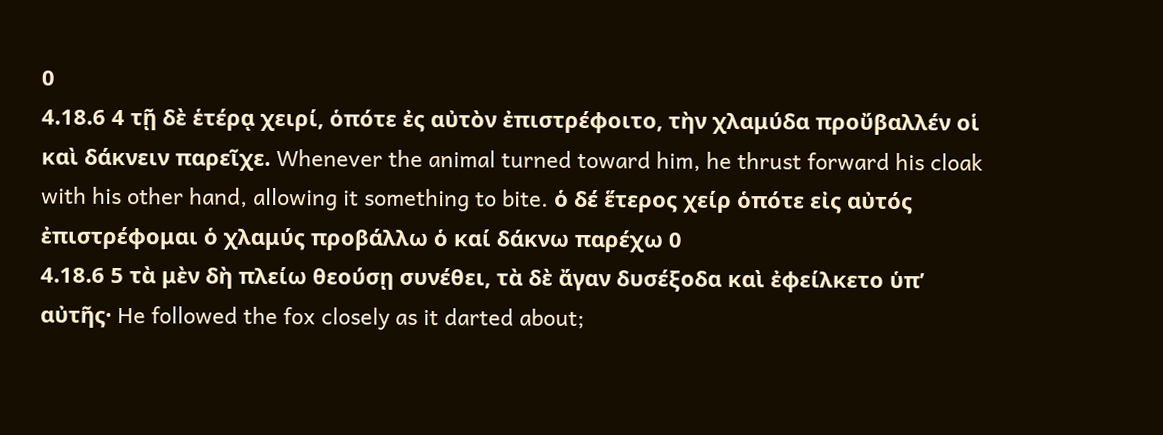0
4.18.6 4 τῇ δὲ ἑτέρᾳ χειρί, ὁπότε ἐς αὐτὸν ἐπιστρέφοιτο, τὴν χλαμύδα προὔβαλλέν οἱ καὶ δάκνειν παρεῖχε. Whenever the animal turned toward him, he thrust forward his cloak with his other hand, allowing it something to bite. ὁ δέ ἕτερος χείρ ὁπότε εἰς αὐτός ἐπιστρέφομαι ὁ χλαμύς προβάλλω ὁ καί δάκνω παρέχω 0
4.18.6 5 τὰ μὲν δὴ πλείω θεούσῃ συνέθει, τὰ δὲ ἄγαν δυσέξοδα καὶ ἐφείλκετο ὑπʼ αὐτῆς· He followed the fox closely as it darted about;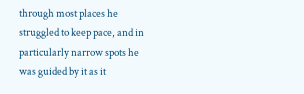through most places he struggled to keep pace, and in particularly narrow spots he was guided by it as it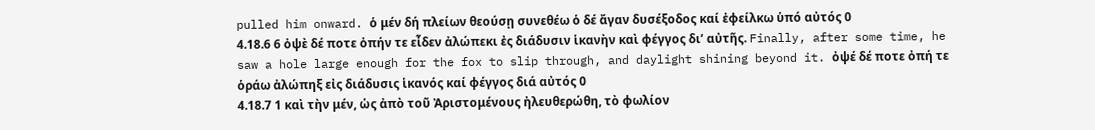pulled him onward. ὁ μέν δή πλείων θεούσῃ συνεθέω ὁ δέ ἄγαν δυσέξοδος καί ἐφείλκω ὑπό αὐτός 0
4.18.6 6 ὀψὲ δέ ποτε ὀπήν τε εἶδεν ἀλώπεκι ἐς διάδυσιν ἱκανὴν καὶ φέγγος διʼ αὐτῆς. Finally, after some time, he saw a hole large enough for the fox to slip through, and daylight shining beyond it. ὀψέ δέ ποτε ὀπή τε ὁράω ἀλώπηξ εἰς διάδυσις ἱκανός καί φέγγος διά αὐτός 0
4.18.7 1 καὶ τὴν μέν, ὡς ἀπὸ τοῦ Ἀριστομένους ἠλευθερώθη, τὸ φωλίον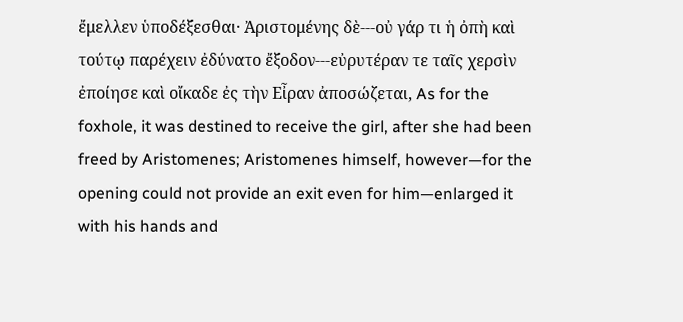ἔμελλεν ὑποδέξεσθαι· Ἀριστομένης δὲ---οὐ γάρ τι ἡ ὀπὴ καὶ τούτῳ παρέχειν ἐδύνατο ἔξοδον---εὐρυτέραν τε ταῖς χερσὶν ἐποίησε καὶ οἴκαδε ἐς τὴν Εἶραν ἀποσώζεται, As for the foxhole, it was destined to receive the girl, after she had been freed by Aristomenes; Aristomenes himself, however—for the opening could not provide an exit even for him—enlarged it with his hands and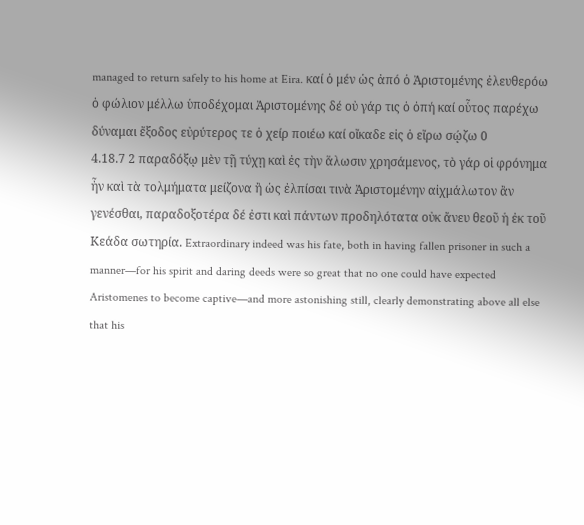managed to return safely to his home at Eira. καί ὁ μέν ὡς ἀπό ὁ Ἀριστομένης ἐλευθερόω ὁ φώλιον μέλλω ὑποδέχομαι Ἀριστομένης δέ οὐ γάρ τις ὁ ὀπή καί οὗτος παρέχω δύναμαι ἔξοδος εὐρύτερος τε ὁ χείρ ποιέω καί οἴκαδε εἰς ὁ εἴρω σῴζω 0
4.18.7 2 παραδόξῳ μὲν τῇ τύχῃ καὶ ἐς τὴν ἅλωσιν χρησάμενος, τὸ γάρ οἱ φρόνημα ἦν καὶ τὰ τολμήματα μείζονα ἢ ὡς ἐλπίσαι τινὰ Ἀριστομένην αἰχμάλωτον ἂν γενέσθαι, παραδοξοτέρα δέ ἐστι καὶ πάντων προδηλότατα οὐκ ἄνευ θεοῦ ἡ ἐκ τοῦ Κεάδα σωτηρία. Extraordinary indeed was his fate, both in having fallen prisoner in such a manner—for his spirit and daring deeds were so great that no one could have expected Aristomenes to become captive—and more astonishing still, clearly demonstrating above all else that his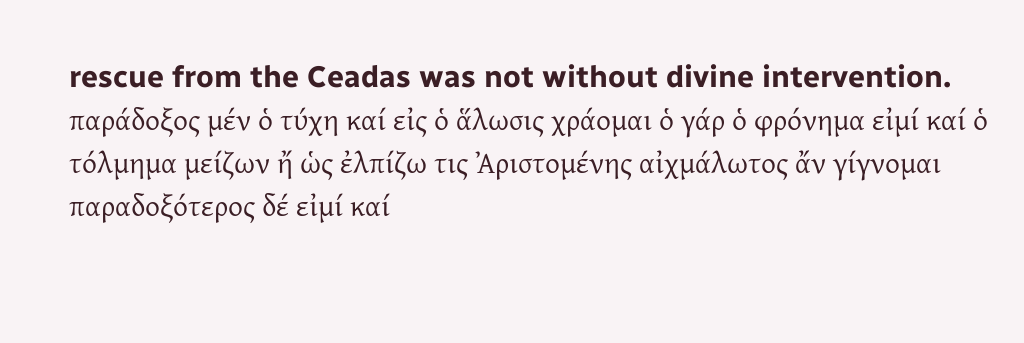rescue from the Ceadas was not without divine intervention. παράδοξος μέν ὁ τύχη καί εἰς ὁ ἅλωσις χράομαι ὁ γάρ ὁ φρόνημα εἰμί καί ὁ τόλμημα μείζων ἤ ὡς ἐλπίζω τις Ἀριστομένης αἰχμάλωτος ἄν γίγνομαι παραδοξότερος δέ εἰμί καί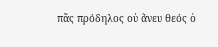πᾶς πρόδηλος οὐ ἄνευ θεός ὁ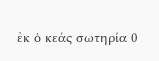ἐκ ὁ κεάς σωτηρία 0